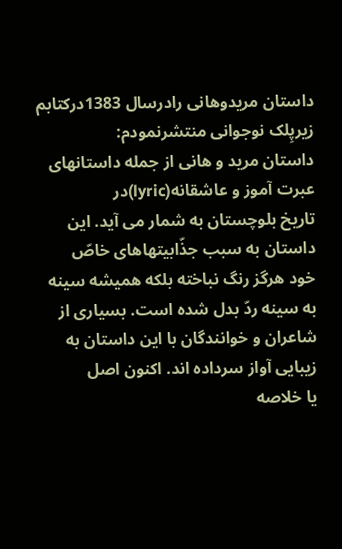داستان مریدوهانی رادرسال 1383درکتابم زیرپِلک نوجوانی منتشرنمودم:
داستان مرید و هانی از جمله داستانهای عبرت آموز و عاشقانه(lyric)در
تاریخ بلوچستان به شمار می آید. این داستان به سبب جذّابیتهاهای خاصّ
خود هرگز رنگ نباخته بلکه همیشه سینه به سینه ردّ بدل شده است. بسیاری از
شاعران و خوانندگان با این داستان به زیبایی آواز سرداده اند. اکنون اصل
یا خلاصه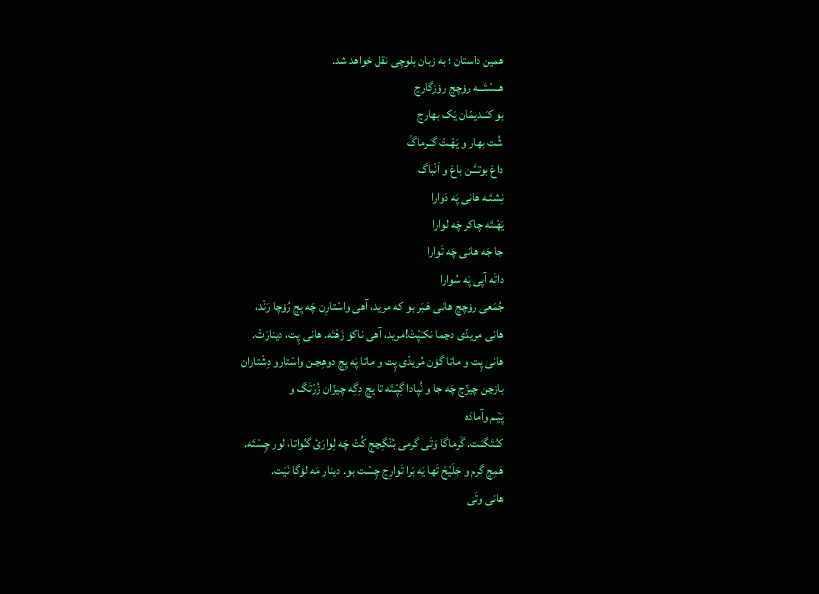همین داستان ؛ به زبان بلوچی نقل خواهد شد.
هــسْتَـــه رۏچڃ رۏزگارڃ
بو کـَــدیمّان یَک بهارڃ
شُت بهار و یَهْـتْ گـَـرماگْ
داغ بوتــَّـن باغ و اَنْباگ
نِشتَـه هانی پَه دَوارا
یَهْـتَه چاکر چَه لوارا
جا جَه هانی چَه تَوارا
داتَه آپی پَه سُوارا
جُمَعی رۏچڃ هانی هَـبَر بو که مرید، آهی واسْتارِن چَه یِڃ رُۏچا رَنْد،
هانی مریدّی دڃما نکـَپْتْ!مرید، آهی ناکۏ زَهْتَه. هانی پِت، دینارَتْ.
هانی پِت و ماتا گۏن مُریدّی پِت و ماتا پَه یِڃ دوهِڃـن واسْتارو دِشْتاران
بازڃن چیزّڃ چَه جا و نُپادا گِپْـتَه تا یڃ دِگِه چیزّان زُرْتَگ و
پَیْـم وآمادَه
کـُـتَگـَـت. گَرماگا وَتَی گرمی بُنْگِڃج کُتْ چَه لِوارَئ گـُواتا، لور چِسْتَه.
هَمِڃ گرم و جَلَیْحْ تَها یَه بَرا تَوارِڃ چِسْت بو. دینار مَه لۏگا نَیَت.
هانی وتَی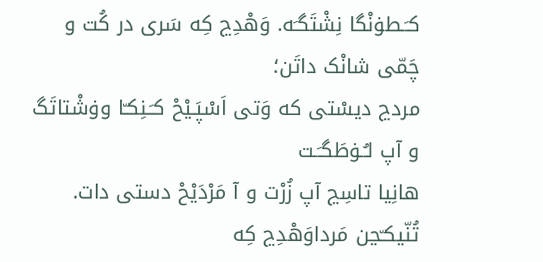کـَـطۏنْگا نِشْتَگـَه. وَهْدِڃ کِه سَری در کُت و چَمّی شانْک داتَن؛
مردڃ دیسْتی که وَتی اَسْپَـیْحْ کـَـنِکـّا وۏشْتاتَگ و آپ لـُـۏطَگـَـت
هانِیا تاسِڃ آپ زُرْت و آ مَرْدَیْحْ دستی دات.
تُنّیکـّڃن مَرداوَهْدِڃ کِه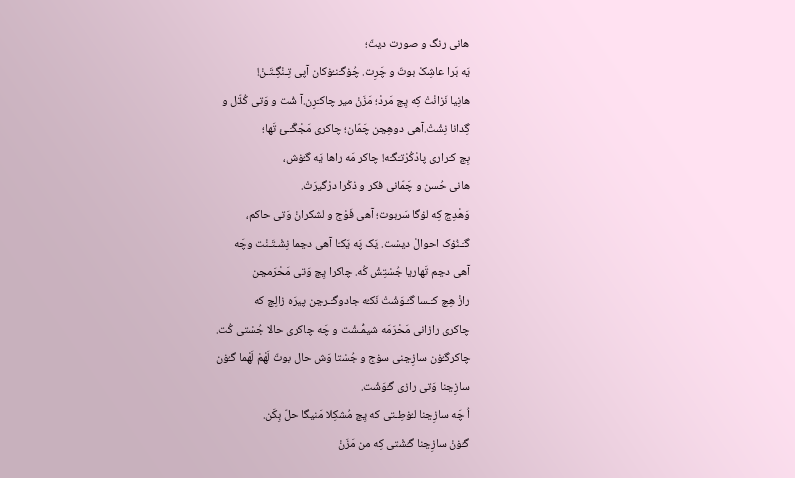هانی رنگ و صورت دیتّ؛
یَه بَرا عاشِکْ بوتّ و چَرِت. چُۏگـَنـُۏکان آپی تِـنْگِـتَـنْ!
هانِیا نَزانْتْ کِه یِڃ مَردْ؛ مَزَنْ میر چاکـَرِن.آ شُت و وَتی کُڌّل و
گِدانا نِشْتْ.آهی دوهِڃن چَمّان؛ چاکری مَجْگَـَـئ تَها؛
بِڃ کـَراری پادْکُرْتـَگـَه! چاکر مَه راها یَه گـُۏش،
هانی حُسن و چَمّانی فکر و ذکْرا درْگیرَتْ.
وَهْدِڃ کِه لۏگا سَربوت؛ آهی فَوْج و لشکرانْ وَتی حاکم،
گـَـنُۏک احوالْ دیسْت. یَک پَه یَکـّا آهی دڃما نِشْـتَـنْت وچَه
آهی دڃم تَهاریا جُسْتِشْ کُه. چاکرا یِڃ وَتی مَحْرَمڃن
رازْ هِچ کـَـسا گـُـوَشْتْ نَکـُه جادوگـَـرڃن پیرَه زالِڃ که
چاکری رازانی مَحْرَمَه شیمُّـشْت و چَه چاکری حالا جُسْتی کُت.
چاکرگـُۏن سازِڃنی سۏج و جُسْتا وَش حال بوتّ لَهْمْ لَهْما گـُۏن
سازِڃنا وَتی رازی گـُوَشْت.
اُ چَه سازِڃنا لـُۏطِـتی که یِڃ مُشکِلا مَنیگا حلّ بِکَن.
گـُۏنْ سازِڃنا گـُشْتی کِه من مَزَنْ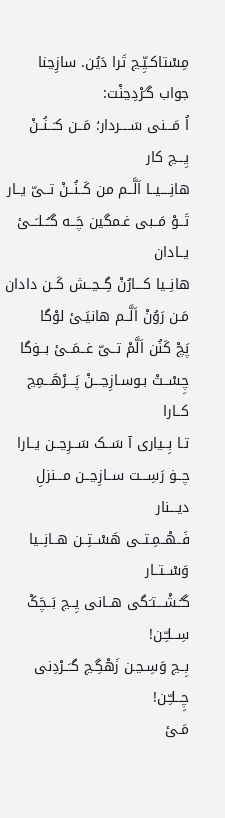مِسْتاکـیِّـڃ تَرا دَیُن. سازِڃنا
جواب گـَرْدِڃنْت:
اُ مَـــنی سَــــردار؛ مَــن کـَــنُــنْ یِـــڃ کار
هانِــــیــا اَلَّــم من کَــنُــنْ تــیّ یــار
تَــوْ مَــبی غـمگین چَــه گـُــلـَــئ یــادان
هانِــیا کـــارُنْ گِــڃــش کَــن دادان
مَـن رَوُنْ اَلَّــم هانیَـئ لوْگا
پَچْ کَنُن اَلَّمْ تــیّ غــمَــئ بــۏگا
چِسْــتْ بـوسـازِڃـــنْ پَـــرْهَـــمِڃ کــارا
تـا بِــیاری آ سَــک سَــرِڃــن یــارا
چــۏ رَسِـــت ســازِڃــن مـــنزلِ دیـــنار
فَــهْــمِـتــی هَسْــتِــن هــانِــیا وَسْــتــار
گـُـشْـــتـَگی هــانی یِــڃ بَــچَکْ سِــلـِّـن!
بِــڃ وَسِـڃـن زَهْگِـڃ گـَــرْدِنی چِــلـِّـن!
مَـئ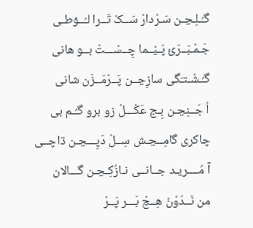گـُـلِـڃـن سَـرْدارْ سَــکْ تَــرا لـُــۏطـی
جَـمْـبَــرَئ پَـیْــما چِــسْـــتْ بــو هانی
گـُـشْـتـَگی سازِڃــن پَــرْمَــزَن شانی
اُ جَــنِڃـن بِـڃ عَکْـــلْ زو برو گـُـم بی
چاکری گامِــڃـش سِــلْ دَپِـــڃـن ڌاچــی
آ مُــــریـد جــانــی نـازُکِـڃـن گـــالان
من نَــدَوْنْ هِــچْ بَـــر پَــرْ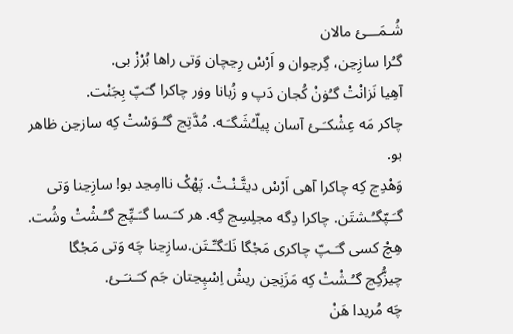شُـمَـــئ مالان
گـُرا سازِڃن، گِرڃوان و اَرْسْ رِڃچان وَتی راها بُرْزْ بی.
آهِیا نَزانْتْ گـُۏنْ کُجان دَپ و زُبانا وۏر چاکرا گـَپّ بِجَنْت.
چاکر مَه عِشْکـَـئ آسان پیلّـُشَگـَـه. مُدَّتِڃ گـُـوَسْتْ کِه سازڃن ظاهر بو.
وَهْدِڃ کِه چاکرا آهی اَرْسْ دیتَّـنْـتْ. پَهْکْ ناامِڃد بو! سازِڃنا وَتی
گـَـپّگـُـشتَن. چاکرا دِگه مجلِسِڃ گِه. هر کـَـسا گـَـپِّڃ گـُـشْتْ وشُت.
هِچْ کسی گـَـپّ چاکری مَجْگا نَلـَگـِّـتَن.سازِڃنا چَه وَتی مَجْگا
چیزُّکِڃ گـُـشْتْ کِه مَزَنِڃن ریشْ اِسْپِڃتان جَم کـَـنـَـئ.
چَه مُریدا هَنْ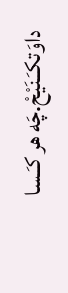داوَتکـَـنَیْحْ.چَه هر کـَـسا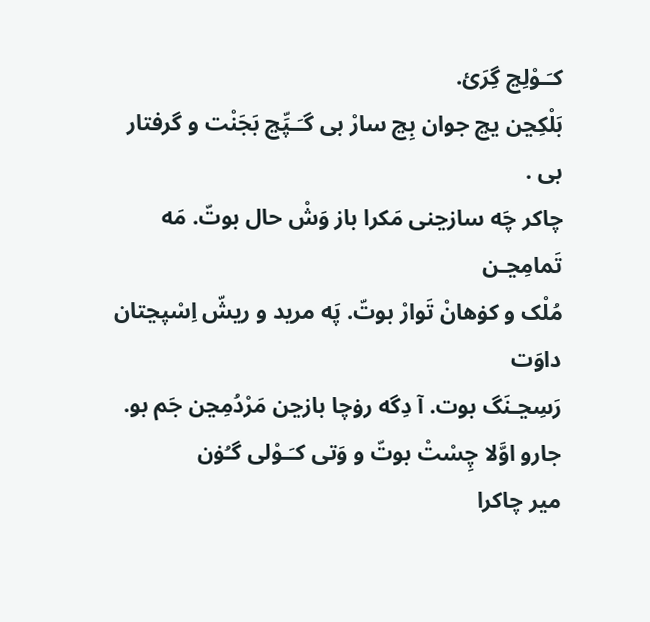کـَـوْلِڃ گِرَئ.
بَلْکِڃن یڃ جوان بِڃ سارْ بی گـَـپِّڃ بَجَنْت و گرفتار بی .
چاکر چَه سازڃنی مَکرا باز وَشْ حال بوتّ. مَه تَمامِڃـن
مُلْک و کۏهانْ تَوارْ بوتّ. پَه مرید و ریشّ اِسْپڃتان داوَت
رَسِڃـنَگ بوت. آ دِگه رۏچا بازڃن مَرْدُمِڃن جَم بو.
جارو اوَّلا چِسْتْ بوتّ و وَتی کـَـوْلی گـُۏن
میر چاکرا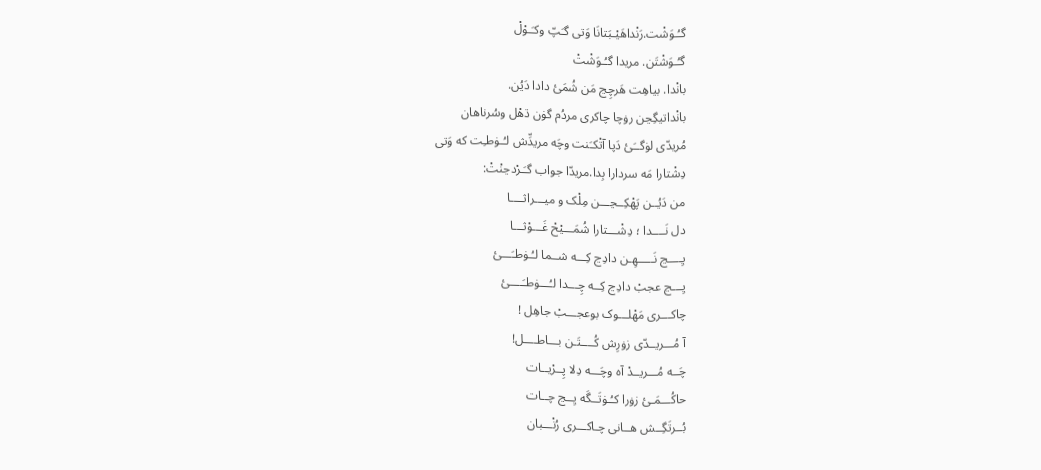گـُـوَشْت.رَنْداهَیْـبَتانَا وَتی گـَپّ وکـَـوْلْ
گـُـوَشْتَن. مریدا گـُـوَشْتْ
بانْدا. بیاهِت هَرچِڃ مَن شُمَئ دادا دَیُن.
بانْداتیگِڃن رۏچا چاکری مردُم گۏن ڌهْل وسُرناهان
مُریدّی لۏگــَئ دَپا آتْکـَنت وچَه مریدِّش لـُـۏطـِت که وَتی
دِشْتارا مَه سردارا بِدا.مریدّا جواب گـَـرْدڃنْتْ:
من دَیُــن پَهْکِــڃـــن مِلْک و میـــراثــــا
دل نَــــدا ؛ دِشْـــتارا شُمَـــیْحْ غَـــوْثـــا
یِــــڃ نَـــــهِـن دادِڃ کِـــه شــما لـُـۏطـَـــئ
یِـــڃ عجبْ دادِڃ کِــه چِـــدا لـُـــۏطـَــــئ
چاکـــری مَهْلـــوک بوعجـــبْ جاهِل !
آ مُـــریــدّی زۏرِش کُــــتَـن بـــاطــــل!
چَــه مُـــریــدْ آه وچَـــه دِلا پِــرْیــات
حاکُـــمَـئ زۏرا کـُـۏتَــگَه یِــڃ چــات
بُــرتَگِــش هــانی چـاکـــری رُنْـــبان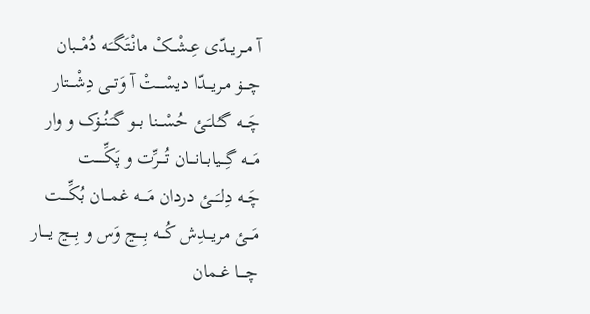آ مــریــدّی عِـشْــکْ مانْـتَگـَـه دُمْـــبان
چـــۏ مـریـــدّا دیسْــــتْ آ وَتــی دِشْـــتار
چَـــه گـُـلـَـئ حُسْـــنا بــو گـَـنُــۏک و وار
مَـــه گِـــیابــانـــان تُــــرِّت و پَکِّـــــت
چَــه دِلـَـــئ دردان مَــــه غمـــان بُکِّــــت
مَـــئ مریـــدِش کُـــه بِــــڃ وَس و بِـــڃ یــــار
چــــا غــمان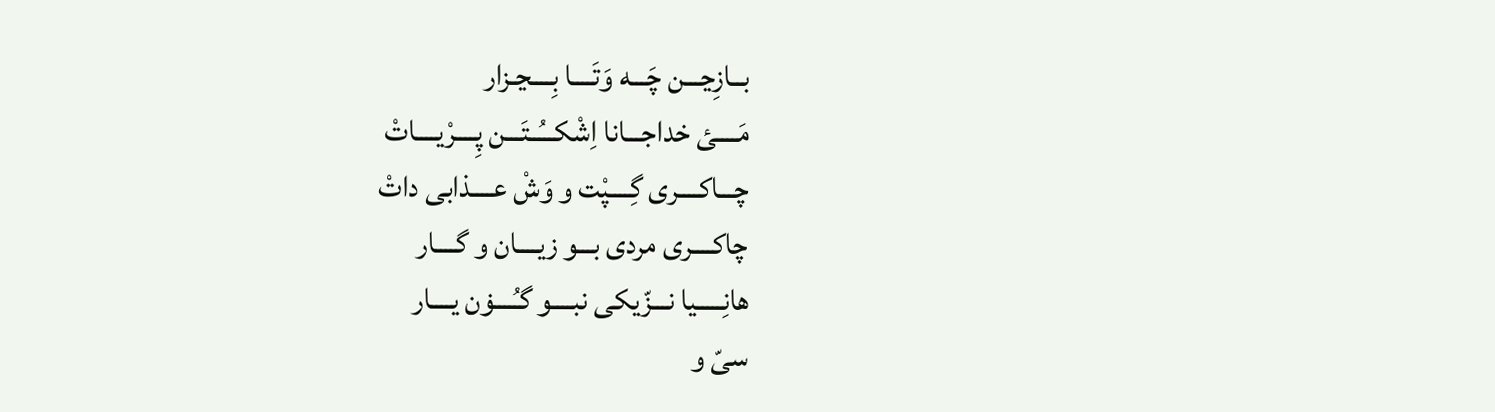بــازِڃـــن چَـــه وَتَــــا بِــــڃـزار
مَــــئ خداجـــانا اِشْکـــُــتَـــن پِــــرْیــــاتْ
چـــاکــــری گِــــپْت و وَشْ عــــذابی داتْ
چاکــــری مردی بـــو زیــــان و گــــار
هانِـــــیا نـــزّیکی نبــــو گـُــــۏن یــــار
سیّ و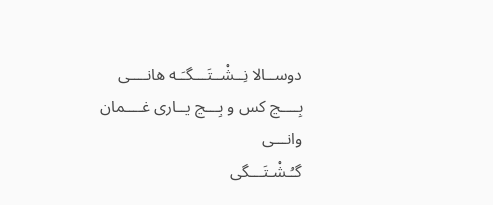دوســالا نِــشْــتَـــگـَـه هانــــی
بِــــڃ کس و بِـــڃ یــاری غــــمان وانـــی
گـُـشْـتَـــگی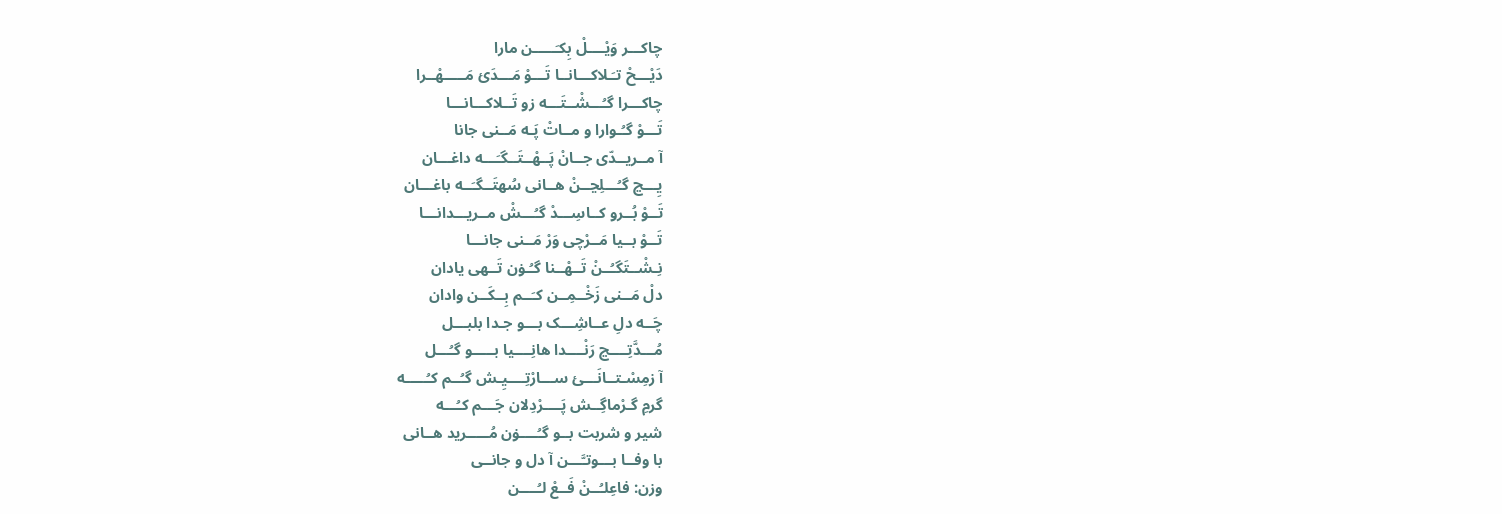چاکـــر وَیْــــلْ بِکـَـــــن مارا
دَیْـــحْ تـَـلاکـــانــا تَـــوْ مَـــدَئ مَـــــهْــرا
چاکـــرا گـُـــشْــتَـــه زو تَــلاکـــانـــا
تَـــوْ گـُـوارا و مــاتْ پَـه مَــنی جانا
آ مــریــدّی جــانْ پَــهْــتَــگـَـــه داغـــان
یِـــڃ گـُـــلِڃــنْ هــانی سُهتَــگـَــه باغـــان
تَــوْ بُــرو کــاسِـــدْ گـُـــشْ مــریـــدانـــا
تَــوْ بــیا مَــرْچی وَرْ مَــنی جانـــا
نِـشْــتَگـُــنْ تَــهْــنا گـُـۏن تَــهی یادان
دلْ مَــنی زَخْــمِــن کـَــم بِــکَــن وادان
چَــه دلِ عــاشِـــک بـــو جـدا بلبـــل
مُـــدَّتِــــڃ رَنْــــدا هانِــــیا بـــــو گـُـــل
آ زمِسْـتــانَـــئ ســـارْتِــــیِـش گـُــم کـُـــــه
گرمِ گـرْماگِــش پَــــرْدِلان جَـــم کـُـــه
شیر و شربت بــو گـُــــۏن مُـــــرید هــانی
با وفــا بـــوتـَّـــن آ دل و جانــی
وزن: فاعِلـُــنْ فَــعْ لـُــــن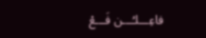فاعِـــلـُـــن فَـــعْ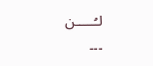لـُـــــن
۔۔۔